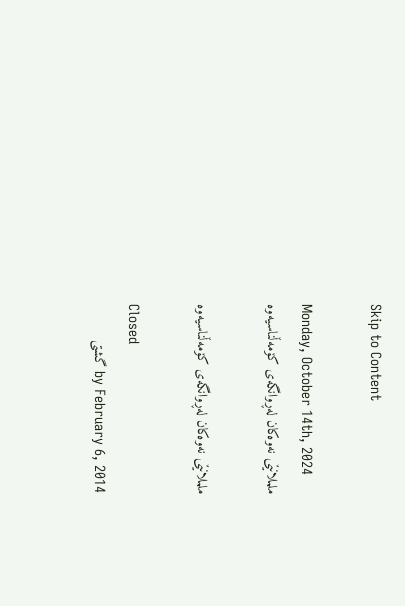Skip to Content

Monday, October 14th, 2024
ململانێی نه‌وه‌كان له‌ڕوانگه‌ی كۆمه‌ڵناسیه‌وه‌

ململانێی نه‌وه‌كان له‌ڕوانگه‌ی كۆمه‌ڵناسیه‌وه‌

Closed
by February 6, 2014 گشتی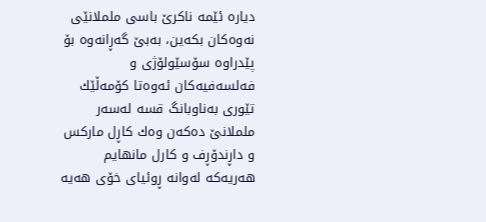دیاره‌ ئێمه‌ ناكرێ باسی ململانێی نه‌وه‌كان بكه‌ین، به‌بێ گه‌ڕانه‌وه‌ بۆ پێدراوه‌ سۆسێولۆژی و فه‌لسه‌فیه‌كان ئه‌وه‌تا كۆمه‌ڵێك تێوری به‌ناوبانگ قسه‌ له‌سه‌ر ململانێ ده‌كه‌ن وه‌ك كاڕل ماركس و داڕندۆڕف و كارل مانهایم هه‌ریه‌كه‌ له‌وانه‌ ڕوئیای خۆی هه‌یه‌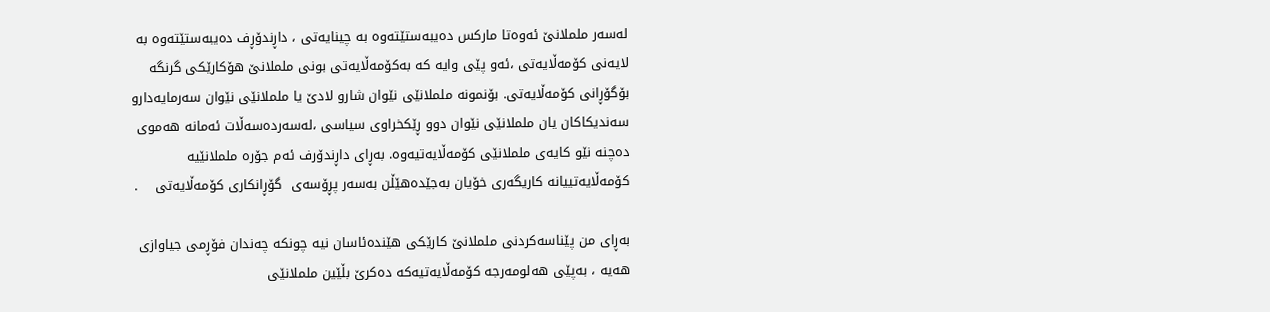له‌سه‌ر ململانێ ئه‌وه‌تا ماركس ده‌یبه‌ستێته‌وه‌ به‌ چینایه‌تی ، داڕندۆڕف ده‌یبه‌ستێته‌وه‌ به‌ لایه‌نی كۆمه‌ڵایه‌تی ،ئه‌و پێی وایه‌ كه‌ به‌كۆمه‌ڵایه‌تی بونی ململانێ هۆكارێكی گرنگه‌ بۆگۆڕانی كۆمه‌ڵایه‌تی. بۆنمونه‌ ململانێی نێوان شارو لادێ یا ململانێی نێوان سه‌رمایه‌دارو سه‌ندیكاكان یان ململانێی نێوان دوو ڕێكخراوی سیاسی ،له‌سه‌رده‌سه‌ڵات ئه‌مانه‌ هه‌موی ده‌چنه‌ نێو كایه‌ی ململانێی كۆمه‌ڵایه‌تیه‌وه‌. به‌ڕای داڕندۆرف ئه‌م جۆره‌ ململانێیه‌ كۆمه‌ڵایه‌تییانه‌ كاریگه‌ری خۆیان به‌جێده‌هێڵن به‌سه‌ر پڕۆسه‌ی  گۆڕانكاری كۆمه‌ڵایه‌تی    .

به‌ڕای من پێناسه‌كردنی ململانێ كارێكی هێنده‌ئاسان نیه‌ چونكه‌ چه‌ندان فۆڕمی جیاوازی هه‌یه‌ ، به‌پێی هه‌لومه‌رجه‌ كۆمه‌ڵایه‌تیه‌كه‌ ده‌كرێ بڵێین ململانێی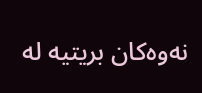نه‌وه‌كان بریتیه‌ له‌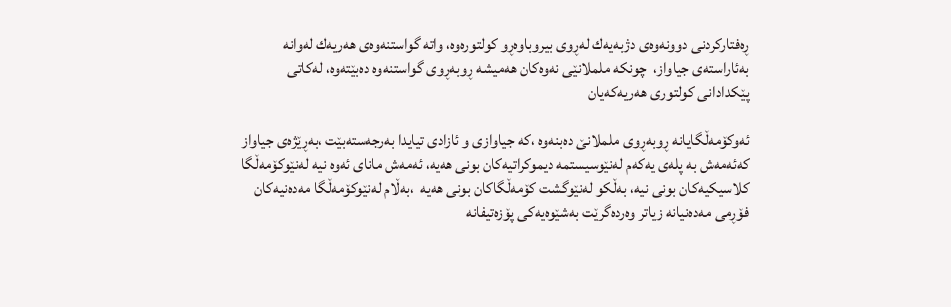ڕه‌فتاركردنی دوونه‌وه‌ی دژبه‌یه‌ك له‌ڕوی بیروباوه‌ڕو كولتوره‌وه‌، واته‌ گواستنه‌وه‌ی هه‌ریه‌ك له‌وانه‌ به‌ئاراسته‌ی جیاواز،  چونكه‌ ململانێی نه‌وه‌كان هه‌میشه‌ ڕوبه‌ڕوی گواستنه‌وه‌ ده‌بێته‌وه‌، له‌كاتی پێكدادانی كولتوری هه‌ریه‌كه‌یان

ئه‌وكۆمه‌ڵگایانه‌ ڕوبه‌ڕوی ململانێ ده‌بنه‌وه‌ ،كه‌ جیاوازی و ئازادی تیایدا به‌رجه‌سته‌بێت ،به‌ڕێژه‌ی جیاواز كه‌ئه‌مه‌ش به‌ پله‌ی یه‌كه‌م له‌نێوسیستمه‌ دیموكراتیه‌كان بونی هه‌یه‌، ئه‌مه‌ش مانای ئه‌وه‌ نیه‌ له‌نێوكۆمه‌ڵگا كلاسیكیه‌كان بونی نیه‌، به‌ڵكو له‌نێوگشت كۆمه‌ڵگاكان بونی هه‌یه‌  ،به‌ڵام له‌نێوكۆمه‌ڵگا مه‌ده‌نیه‌كان فۆڕمی مه‌ده‌نیانه‌ زیاتر وه‌رده‌گرێت به‌شێوه‌یه‌كی پۆزه‌تیفانه‌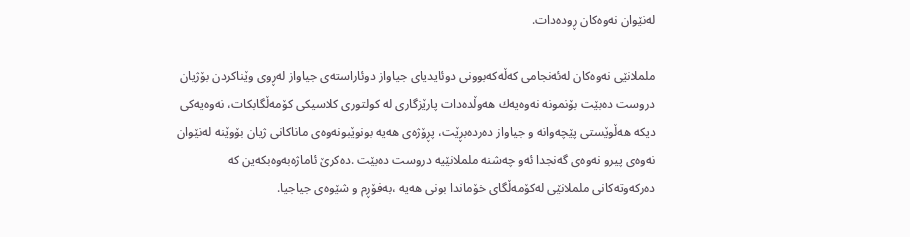له‌نێوان نه‌وه‌كان ڕوده‌دات.

ململانێی نه‌وه‌كان له‌ئه‌نجامی كه‌ڵه‌كه‌بوونی دوئایدیای جیاواز دوئاراسته‌ی جیاواز له‌ڕوی وێناكردن بۆژیان دروست ده‌بێت بۆنمونه‌ نه‌وه‌یه‌ك هه‌وڵده‌دات پارێزگاری له‌ كولتوری كلاسیكی كۆمه‌ڵگابكات، نه‌وه‌یه‌كی دیكه‌ هه‌ڵوێستی پێچه‌وانه‌ و جیاواز ده‌رده‌بڕێت، پڕۆژه‌ی هه‌یه‌ بونوێبونه‌وه‌ی ماناكانی ژیان بۆوێنه‌ له‌نێوان نه‌وه‌ی پیرو نه‌وه‌ی گه‌نجدا ئه‌و چه‌شنه‌ ململانێیه‌ دروست ده‌بێت .ده‌كرێ ئاماژه‌به‌وه‌بكه‌ین كه‌ ده‌ركه‌وته‌كانی ململانێی له‌كۆمه‌ڵگای خۆماندا بونی هه‌یه‌ ،به‌فۆڕم و شێوه‌ی جیاجیا.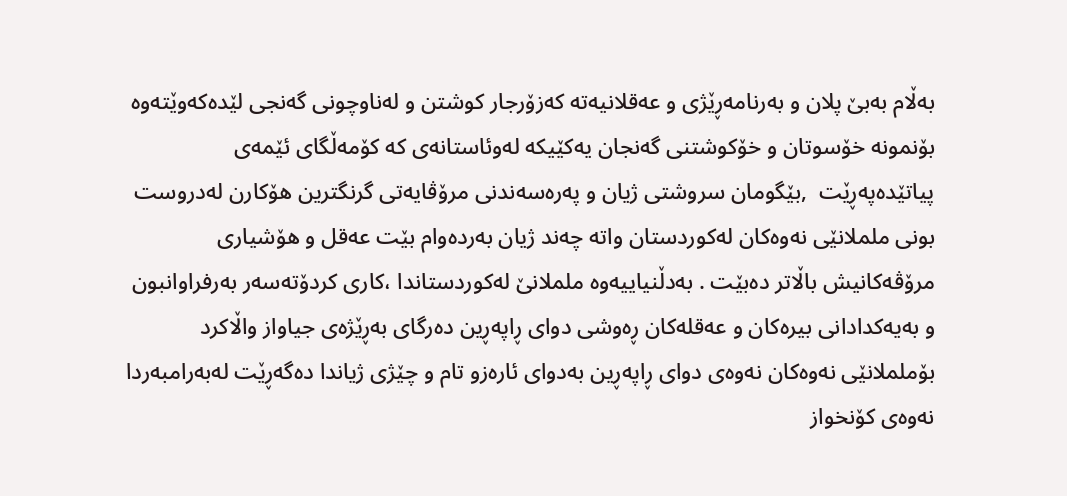به‌ڵام به‌بێ پلان و به‌رنامه‌ڕێژی و عه‌قلانیه‌ته‌ كه‌زۆرجار كوشتن و له‌ناوچونی گه‌نجی لێده‌كه‌وێته‌وه‌ بۆنمونه‌ خۆسوتان و خۆكوشتنی گه‌نجان یه‌كێیكه‌ له‌وئاستانه‌ی كه‌ كۆمه‌ڵگای ئێمه‌ی پیاتێده‌په‌ڕێت  ,بێگومان سروشتی ژیان و په‌ره‌سه‌ندنی مرۆڤایه‌تی گرنگترین هۆكارن له‌دروست بونی ململانێی نه‌وه‌كان له‌كوردستان واته‌ چه‌ند ژیان به‌رده‌وام بێت عه‌قل و هۆشیاری مرۆڤه‌كانیش باڵاتر ده‌بێت . به‌دڵنیاییه‌وه‌ ململانێ له‌كوردستاندا ،كاری كردۆته‌سه‌ر به‌رفراوانبون و به‌یه‌كدادانی بیره‌كان و عه‌قله‌كان ڕه‌وشی دوای ڕاپه‌ڕین ده‌رگای به‌ڕێژه‌ی جیاواز واڵاكرد بۆململانێی نه‌وه‌كان نه‌وه‌ی دوای ڕاپه‌ڕین به‌دوای ئاره‌زو تام و چێژی ژیاندا ده‌گه‌ڕێت له‌به‌رامبه‌ردا نه‌وه‌ی كۆنخواز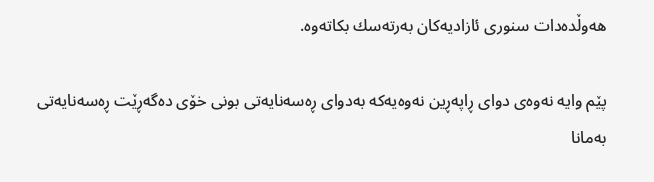هه‌وڵده‌دات سنوری ئازادیه‌كان به‌رته‌سك بكاته‌وه‌.

پێم وایه‌ نه‌وه‌ی دوای ڕاپه‌ڕین نه‌وه‌یه‌كه‌ به‌دوای ڕه‌سه‌نایه‌تی بونی خۆی ده‌گه‌ڕێت ڕه‌سه‌نایه‌تی به‌مانا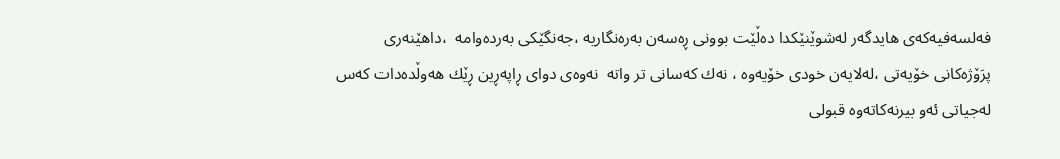فه‌لسه‌فیه‌كه‌ی هایدگه‌ر له‌شوێنێكدا ده‌ڵێت بوونی ڕه‌سه‌ن به‌ره‌نگاریه‌ ،جه‌نگێكی به‌رده‌وامه‌  ،داهێنه‌ری پرَۆژه‌كانی خۆیه‌تی ،له‌لایه‌ن خودی خۆیه‌وه‌ ، نه‌ك كه‌سانی تر واته‌  نه‌وه‌ی دوای ڕاپه‌ڕین ڕێك هه‌وڵده‌دات كه‌س له‌جیاتی ئه‌و بیرنه‌كاته‌وه‌ قبولی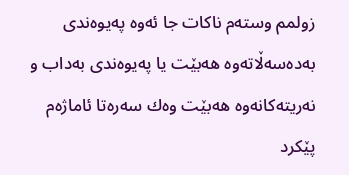زولمم وسته‌م ناكات جا ئه‌وه‌ په‌یوه‌ندی به‌ده‌سه‌ڵاته‌وه‌ هه‌بێت یا په‌یوه‌ندی به‌داب و نه‌ریته‌كانه‌وه‌ هه‌بێت وه‌ك سه‌ره‌تا ئاماژه‌م پێكرد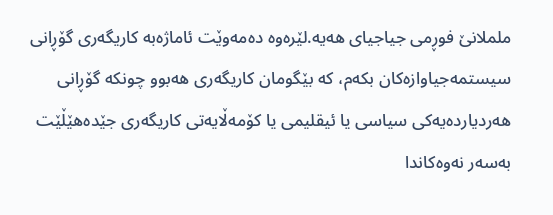ململانێ فوڕمی جیاجیای هه‌یه‌.لێره‌وه‌ ده‌مه‌وێت ئاماژه‌به‌ كاریگه‌ری گۆڕانی سیستمه‌جیاوازه‌كان بكه‌م، كه‌ بێگومان كاریگه‌ری هه‌بوو چونكه‌ گۆڕانی هه‌ردیارده‌یه‌كی سیاسی یا ئیقلیمی یا كۆمه‌ڵایه‌تی كاریگه‌ری جێده‌هێڵێت به‌سه‌ر نه‌وه‌كاندا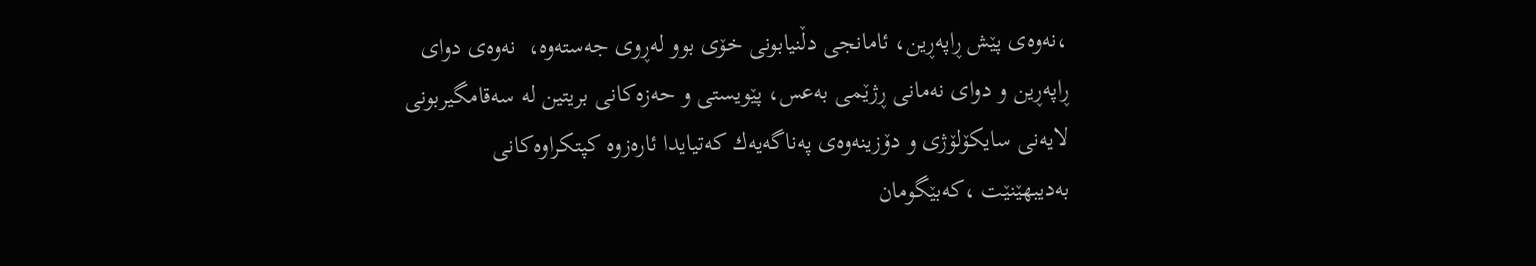،نه‌وه‌ی پێش ڕاپه‌ڕین، ئامانجی دڵنیابونی خۆی بوو له‌ڕوی جه‌سته‌وه‌،  نه‌وه‌ی دوای ڕاپه‌ڕین و دوای نه‌مانی ڕژێمی به‌عس، پێویستی و حه‌زه‌كانی بریتین له‌ سه‌قامگیربونی لایه‌نی سایكۆلۆژی و دۆزینه‌وه‌ی په‌ناگه‌یه‌ك كه‌تیایدا ئاره‌زوه‌ كپتكراوه‌كانی به‌دیبهێنێت ،كه‌بێگومان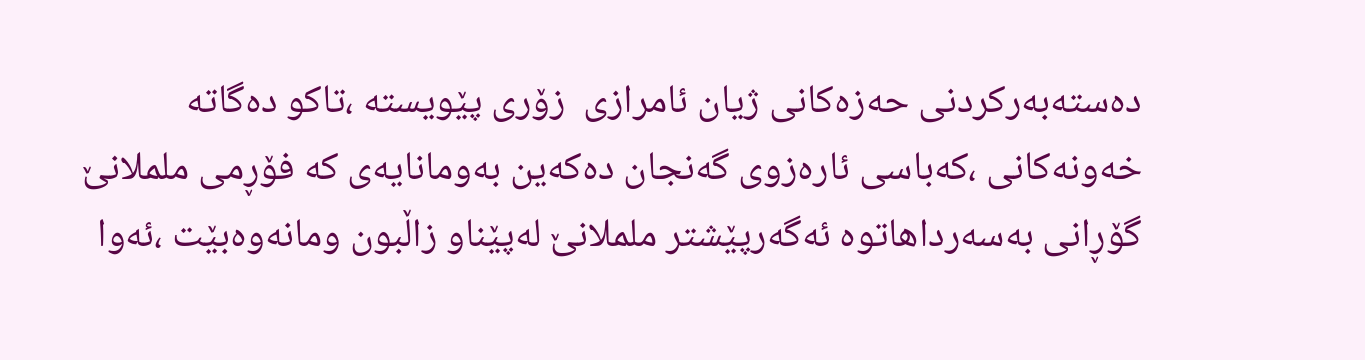ده‌سته‌به‌ركردنی حه‌زه‌كانی ژیان ئامرازی  زۆری پێویسته‌ ،تاكو ده‌گاته‌ خه‌ونه‌كانی ،كه‌باسی ئاره‌زوی گه‌نجان ده‌كه‌ین به‌ومانایه‌ی كه‌ فۆڕمی ململانێ گۆڕانی به‌سه‌رداهاتوه‌ ئه‌گه‌رپێشتر ململانێ له‌پێناو زاڵبون ومانه‌وه‌بێت ،ئه‌وا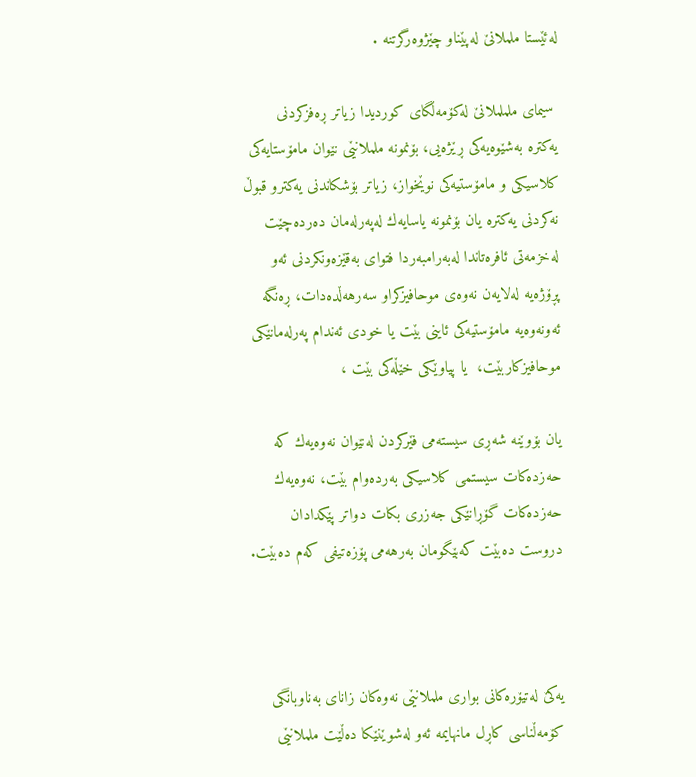له‌ئێستا ململانێ له‌پێناو چێژوه‌رگرتنه‌ .

 سیمای ملململانێ له‌كۆمه‌ڵگای كوردیدا زیاتر ڕه‌فزكردنی یه‌كتره‌ به‌شێوه‌یه‌كی ڕێژه‌یی، بۆنمونه‌ ململانێی نێوان مامۆستایه‌كی كلاسیكی و مامۆستیه‌كی نوێخواز، زیاتر بۆشكاندنی یه‌كترو قبوڵ نه‌كردنی یه‌كتره‌ یان بۆنمونه‌ یاسایه‌ك له‌په‌رله‌مان ده‌رده‌چێت له‌خزمه‌تی ئافره‌تاندا له‌به‌رامبه‌ردا فتوای به‌قێزه‌ونكردنی ئه‌و پڕۆژه‌یه‌ له‌لایه‌ن نه‌وه‌ی موحافیزكراو سه‌رهه‌ڵده‌دات، ڕه‌نگه‌ ئه‌ونه‌وه‌یه‌ مامۆستیه‌كی ئاینی بێت یا خودی ئه‌ندام په‌رله‌مانێكی موحافیزكاربێت،  یا پیاوێكی خێڵه‌كی بێت ،

یان بۆوێنه‌ شه‌ڕی سیسته‌می فێركردن له‌نێوان نه‌وه‌یه‌ك كه‌ حه‌زده‌كات سیستمی كلاسیكی به‌رده‌وام بێت، نه‌وه‌یه‌ك حه‌زده‌كات گۆڕانێكی جه‌زری بكات دواتر پێكدادان دروست ده‌بێت كه‌بێگومان به‌رهه‌می پۆزه‌تیفی كه‌م ده‌بێت.



یه‌كێ له‌تیۆره‌كانی بواری ململانێی نه‌وه‌كان زانای به‌ناوبانگی كۆمه‌ڵناسی كاڕل مانهایمه‌ ئه‌و له‌شوێنێكا ده‌ڵێت ململانێی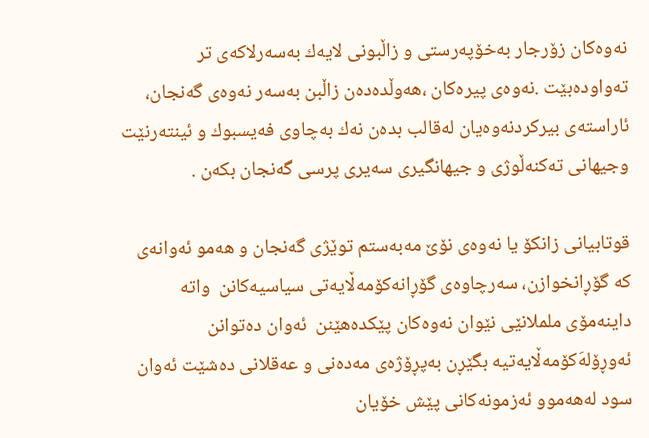نه‌وه‌كان زۆرجار به‌خۆپه‌رستی و زاڵبونی لایه‌ك به‌سه‌رلاكه‌ی تر ته‌واوده‌بێت .نه‌وه‌ی پیره‌كان ،هه‌وڵده‌ده‌ن زاڵبن به‌سه‌ر نه‌وه‌ی گه‌نجان، ئاراسته‌ی بیركردنه‌وه‌یان له‌قالب بده‌ن نه‌ك به‌چاوی فه‌یسبوك و ئینته‌رنێت وجیهانی ته‌كنه‌ڵوژی و جیهانگیری سه‌یری پرسی گه‌نجان بكه‌ن .

قوتابیانی زانكۆ یا نه‌وه‌ی نۆێ مه‌به‌ستم توێژی گه‌نجان و هه‌مو ئه‌وانه‌ی كه‌ گۆڕانخوازن، سه‌رچاوه‌ی گۆڕانه‌كۆمه‌ڵایه‌تی سیاسیه‌كانن  واته‌ داینه‌مۆی ململانێی نێوان نه‌وه‌كان پێكده‌هێنن  ئه‌وان ده‌توانن ئه‌وڕۆله‌َكۆمه‌ڵایه‌تیه‌ بگێڕن به‌پڕۆژه‌ی مه‌ده‌نی و عه‌قلانی ده‌شێت ئه‌وان سود له‌هه‌موو ئه‌زمونه‌كانی پێش خۆیان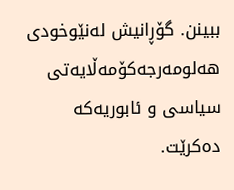ببینن. گۆڕانیش له‌نێوخودی هه‌لومه‌رجه‌كۆمه‌ڵایه‌تی سیاسی و ئابوریه‌كه‌ ده‌كرێت.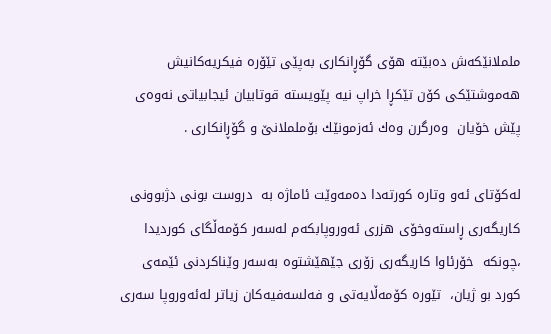ململانێكه‌ش ده‌بێته‌ هۆی گۆڕانكاری به‌پێی تێۆره‌ فیكریه‌كانیش هه‌موشتێكی كۆن تێكڕا خراپ نیه‌ پێویسته‌ قوتابیان ئیجابیاتی نه‌وه‌ی پێش خۆیان  وه‌رگرن وه‌ك ئه‌زمونێك بۆململانێ و گۆڕانكاری .

له‌كۆتای ئه‌و وتاره‌ كورته‌دا ده‌مه‌وێت ئاماژه‌ به‌  دروست بونی دژبوونی كاریگه‌ری ڕاسته‌وخۆی هزری ئه‌وروپابكه‌م له‌سه‌ر كۆمه‌ڵگای كوردیدا  ،چونكه‌  خۆرئاوا كاریگه‌ری زۆری جێهێشتوه‌ به‌سه‌ر وێناكردنی ئێمه‌ی كورد بو ژیان،  تێوره‌ كۆمه‌ڵایه‌تی و فه‌لسه‌فیه‌كان زیاتر له‌ئه‌وروپا سه‌ری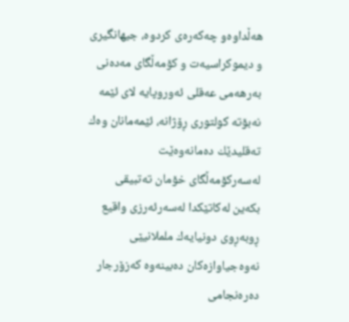هه‌ڵداوه‌و چه‌كه‌ره‌ی كردوه‌، جیهانگیری و دیموكراسیه‌ت و كۆمه‌ڵگای مه‌ده‌نی به‌رهه‌می عه‌قلی ئه‌وروپایه‌ لای ئێمه‌ نه‌بۆته‌ كولتوری ڕۆژانه‌، ئێمه‌مانان وه‌ك ته‌قلیدێك ده‌مانه‌وه‌ێت له‌سه‌ركۆمه‌ڵگای خۆمان ته‌تبیقی بكه‌ین له‌كاتێكدا له‌سه‌رئه‌رزی واقیع ڕوبه‌ڕوی دونیایه‌ك ململانیێی نه‌وه‌جیاوازه‌كان ده‌بینه‌وه‌ كه‌زۆرجار ده‌ره‌نجامی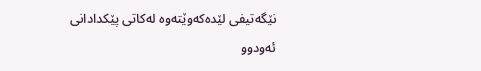نێگه‌تیفی لێده‌كه‌وێته‌وه‌ له‌كاتی پێكدادانی ئه‌ودوو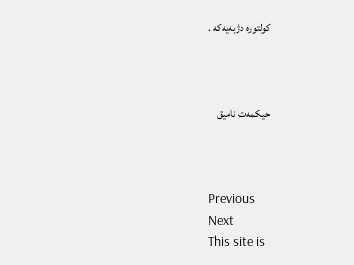كولتوره‌ دژبه‌یه‌كه‌ .



حیكمه‌ت نامیق



Previous
Next
This site is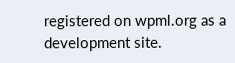registered on wpml.org as a development site.